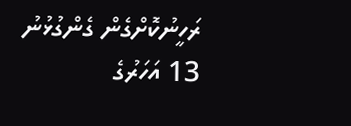ރަހީނުކޮށްގެން ގެންގުޅުނު 13 އަހަރުގެ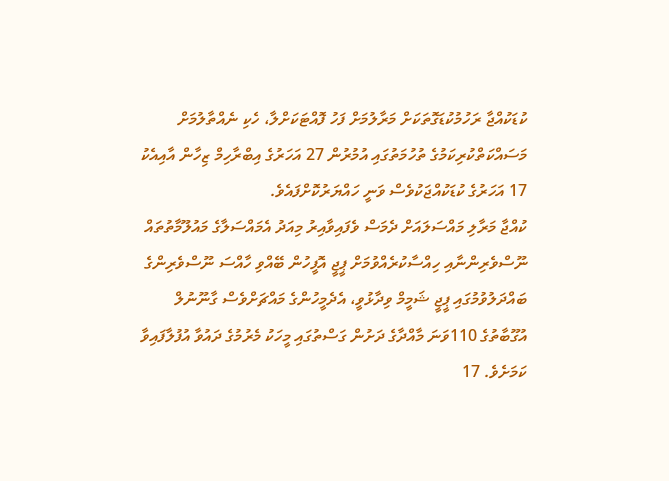ކުޑަކުއްޖާ ރަހުމުކުޑަގޮތަކަށް މަރާލުމަށް ފަހު ފޮއްޓަކަށްލާ، ހެކި ނެއްތާލުމަށް މަސައްކަތްކުރިކަމުގެ ތުހުމަތުގައި އުމުރުން 27 އަހަރުގެ އިބްރާހިމް ޒިހާން އާއިއެކު 17 އަހަރުގެ ކުޑަކުއްޖަކުވެސް ވަނީ ހައްޔަރުކޮށްފައެވެ.
ކުއްޖާ މަރާލި މައްސަލައަށް ދެމަސް ވެފައިވާއިރު މިއަދު އެމައްސަލާގެ މައުލޫމާތުތައް ނޫސްވެރިންނާއި ހިއްސާކުރެއްވުމަށް ޕީޖީ އޮފީހުން ބޭއްވި ހާއްސަ ނޫސްވެރިންގެ ބައްދަލުވުމުގައި ޕީޖީ ޝަމީމް ވިދާޅުވީ، އެދެމީހުންގެ މައްޗަށްވެސް ގާނޫނުލް އުގޫބާތުގެ 110ވަނަ މާއްދާގެ ދަށުން ގަސްތުގައި މީހަކު މެރުމުގެ ދައުވާ އުފުލާފައިވާ ކަމަށެވެ. 17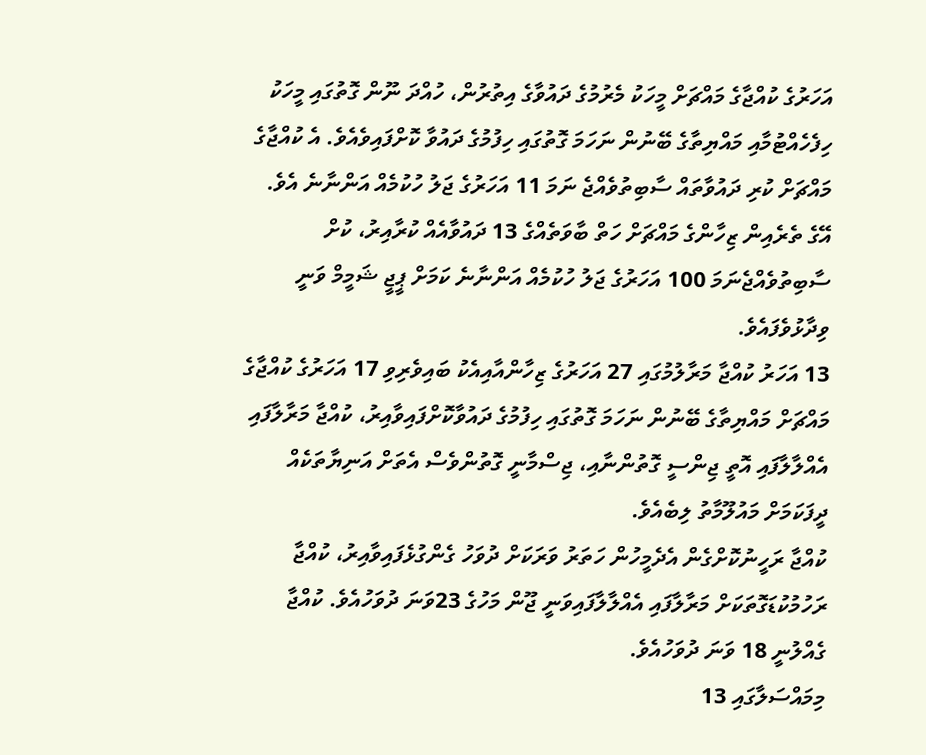އަހަރުގެ ކުއްޖާގެ މައްޗަށް މީހަކު މެރުމުގެ ދައުވާގެ އިތުރުން، ހުއްދަ ނޫން ގޮތުގައި މީހަކު ހިފެހެއްޓުމާއި މައްޔިތާގެ ބޭނުން ނަހަމަ ގޮތުގައި ހިފުމުގެ ދައުވާ ކޮށްފައިވެއެވެ. އެ ކުއްޖާގެ މައްޗަށް ކުރި ދައުވާތައް ސާބިތުވެއްޖެ ނަމަ 11 އަހަރުގެ ޖަލު ހުކުމެއް އަންނާނެ އެވެ.
އޭގެ ތެރެއިން ޒިހާންގެ މައްޗަށް ހަތް ބާވަތެއްގެ 13 ދައުވާއެއް ކުރާއިރު، ކުށް ސާބިތުވެއްޖެނަމަ 100 އަހަރުގެ ޖަލު ހުކުމެއް އަންނާނެ ކަމަށް ޕީޖީ ޝަމީމް ވަނީ ވިދާޅުވެފައެވެ.
13 އަހަރު ކުއްޖާ މަރާލުމުގައި 27 އަހަރުގެ ޒިހާންއާއިއެކު ބައިވެރިވި 17 އަހަރުގެ ކުއްޖާގެ މައްޗަށް މައްޔިތާގެ ބޭނުން ނަހަމަ ގޮތުގައި ހިފުމުގެ ދައުވާކޮށްފައިވާއިރު، ކުއްޖާ މަރާލާފައި އެއްލާލާފައި އޮތީ ޖިންސީ ގޮތުންނާއި، ޖިސްމާނީ ގޮތުންވެސް އެތަށް އަނިޔާތަކެއް ދީފަކަމަށް މައުލޫމާތު ލިބެއެވެ.
ކުއްޖާ ރަހީނުކޮށްގެން އެދެމީހުން ހަތަރު ވަރަކަށް ދުވަހު ގެންގުޅެފައިވާއިރު، ކުއްޖާ ރަހުމުކުޑަގޮތަކަށް މަރާލާފައި އެއްލާލާފައިވަނީ ޖޫން މަހުގެ 23ވަނަ ދުވަހުއެވެ. ކުއްޖާ ގެއްލުނީ 18 ވަނަ ދުވަހުއެވެ.
މިމައްސަލާގައި 13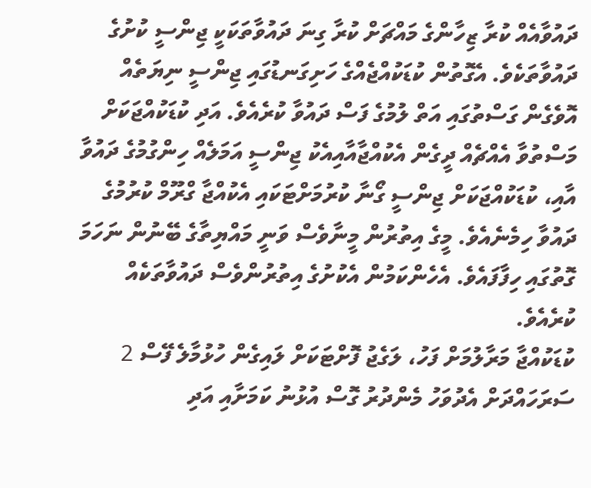ދައުވާއެއް ކުރާ ޒިހާންގެ މައްޗަށް ކުރާ ގިނަ ދައުވާތަކަކީ ޖިންސީ ކުށުގެ ދައުވާތަކެވެ. އެގޮތުން ކުޑަކުއްޖެއްގެ ހަށިގަނޑުގައި ޖިންސީ ނިޔަތެއް އޮވެގެން ގަސްތުގައި އަތް ލުމުގެ ފަސް ދައުވާ ކުރެއެވެ. އަދި ކުޑަކުއްޖަކަށް މަސްތުވާ އެއްޗެއް ދީގެން އެކުއްޖާއާއިއެކު ޖިންސީ އަމަލެއް ހިންގުމުގެ ދައުވާ އާއި، ކުޑަކުއްޖަކަށް ޖިންސީ ގޯނާ ކުރުމަށްޓަކައި އެކުއްޖާ ގްރޫމް ކުރުމުގެ ދައުވާ ހިމެނެއެވެ. މީގެ އިތުރުން މީނާވެސް ވަނީ މައްޔިތާގެ ބޭނުން ނަހަމަ ގޮތުގައި ހިފާފައެވެ. އެހެންކަމުން އެކުށުގެ އިތުރުންވެސް ދައުވާތަކެއް ކުރެއެވެ.
ކުޑަކުއްޖާ މަރާލުމަށް ފަހު، ލަގެޖު ފޮށްޓަކަށް ލައިގެން ހުޅުމާލެ ފޭސް 2 ސަރަހައްދަށް އެދުވަހު މެންދުރު ގޮސް އުޅުނު ކަމަށާއި އަދި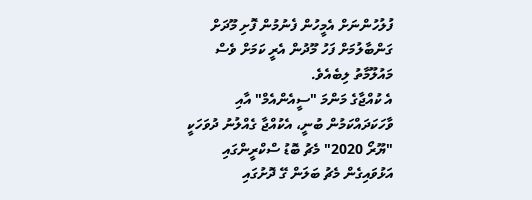ފުލުހުންނަށް އެމީހުން ފެނުމުން ފޮށި މޫދަށް ގަންބާލުމަށް ފަހު މޫދުން އެރީ ކަމަށް ވެސް މައުލޫމާތު ލިބެއެވެ.
އެ ކުއްޖާގެ މަންމަ "ސީއެންއެމް" އާއި ވާހަކަދައްކަމުން ބުނީ، އެކުއްޖާ ގެއްލުނު ދުވަހަކީ "ޔޫރޯ 2020" މެޗު ބޮޑު ސްކްރީންގައި އަޅުވައިގެން މެޗު ބަލަން ގޭ ދޮށުގައި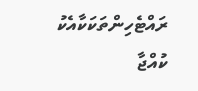ރައްޓެހިންތަކަކާއެކު ކުއްޖާ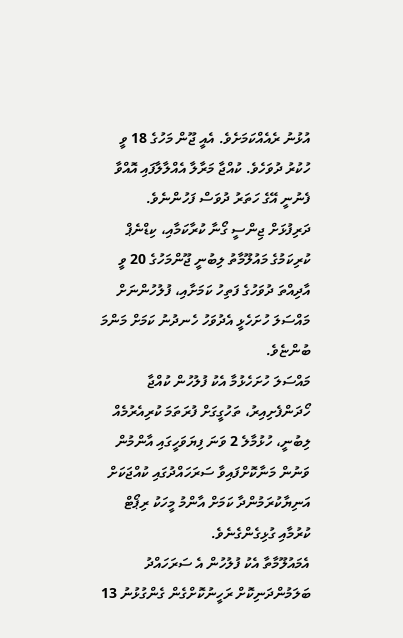އުޅުނު ރެއެއްކަމަށެވެ. އެއީ ޖޫން މަހުގެ 18 ވީ ހުކުރު ދުވަހެވެ. ކުއްޖާ މަރާލާ އެއްލާލާފައި އޮއްވާ ފެނުނީ އޭގެ ހަތަރު ދުވަސް ފަހުންނެވެ.
ދަރިފުޅަށް ޖިންސީ ގޯނާ ކުރާކަމާއި، ކިޑްނެޕް ކުރިކަމުގެ މައުލޫމާތު ލިބުނީ ޖޫންމަހުގެ 20 ވީ އާދިއްތަ ދުވަހުގެ ފަތިހު ކަމަށާއި، ފުލުހުންނަށް މައްސަލަ ހުށަހެޅީ އެދުވަހު ހެނދުނު ކަމަށް މަންމަ ބުންޏެވެ.
މައްސަލަ ހުށަހެޅުމާ އެކު ފުލުހުން ކުއްޖާ ހޯދަންފެށިއިރު، ތަހުގީގަށް ފުރަތަމަ ކުރިއެރުމެއް ލިބުނީ، ހުޅުމާލެ 2 ވަނަ ފިޔަވަހީގައި އާންމުން ވަނުން މަނާކޮށްފައިވާ ސަރަހައްދުގައި ކުއްޖަކަށް އަނިޔާކުރަމުންދާ ކަމަށް އާންމު މީހަކު ރިޕޯޓް ކުރުމާއި ގުޅިގެންގެނެވެ.
އެމައުލޫމާތާ އެކު ފުލުހުން އެ ސަރަހައްދު ބަލަމުންދަނިކޮށް ރަހީނުކޮށްގެން ގެންގުޅުނު 13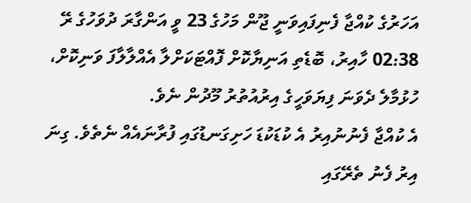އަހަރުގެ ކުއްޖާ ފެނިފައިވަނީ ޖޫން މަހުގެ 23 ވީ އަންގާރަ ދުވަހުގެ ރޭ 02:38 ހާއިރު، ބޮޑެތި އަނިޔާކޮށް ފޮއްޓަކަށްލާ އެއްލާލާފަ ވަނިކޮށް، ހުޅުމާލެ ދެވަނަ ފިޔަވަހީގެ އިރުއުތުރު މޫދުން ނެވެ.
އެ ކުއްޖާ ފެނުނުއިރު އެ ކުޑަކުޑަ ހަށިގަނޑުގައި ފުރާނައެއް ނެތެވެ. ގިނަ އިރު ފެނު ތެރޭގައި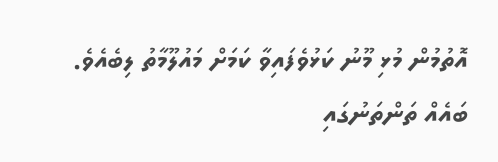އޮތުމުން މުޅި މޫނު ކަޅުވެފައިވާ ކަމަށް މައުލޫމާތު ލިބެއެވެ. ބައެއް ތަންތަނުގައި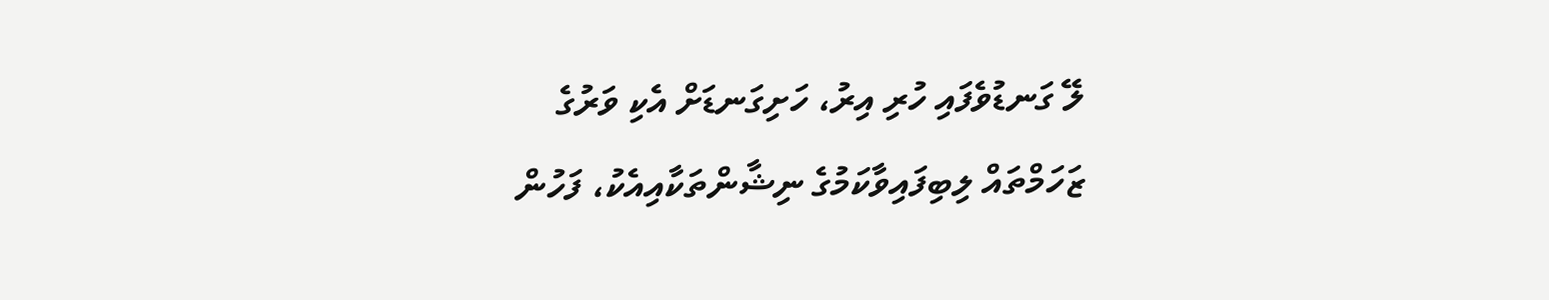ލޭ ގަނޑުވެފައި ހުރި އިރު، ހަށިގަނޑަށް އެކި ވަރުގެ ޒަހަމްތައް ލިބިފައިވާކަމުގެ ނިޝާންތަކާއިއެކު، ފަހުން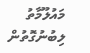މައުލޫމާތު ލިބުނުގޮތުން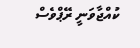ކުއްޖާވަނީ ރޭޕްވެސް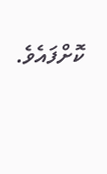ކޮށްފައެވެ.